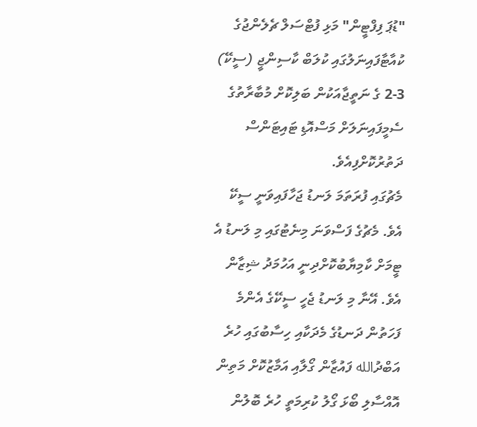"ޑުޕަ ފިފްޓީން" މަޅި ފުޓްސަލް ޗެލެންޖުގެ ކުއާޓާފައިނަލުގައި ކުލަބް ކާސިންޖީ (ސީކޭ) 3-2 ގެ ނަތީޖާއަކުން ބަލިކޮށް މުބާރާތުގެ ސެމީފައިނަލަށް މަސްއޮޑި ޓައިޓަންސް ދަތުރުކޮށްފިއެވެ.
މެޗުގައި ފުރަތަމަ ލަނޑު ޖަހާފައިވަނީ ސީކޭ އެވެ. މެޗުގެ ފަސްވަނަ މިނެޓުގައި މި ލަނޑު އެ ޓީމަށް ކާމިޔާބުކޮށްދިނީ އަހުމަދު ޝިޒާން އެވެ. އޭނާ މި ލަނޑު ޖެހީ ސީކޭގެ އެންމެ ފަހަތުން ދަނޑުގެ މެދަކާއި ހިސާބުގައި ހުރެ އަބްދުالله ފައުޒާން ގޯލާއި އަމާޒުކޮށް މަތިން އޮއްސާލި ބޯޅަ ގޯލު ކުރިމަތީ ހުރެ ބޮލުން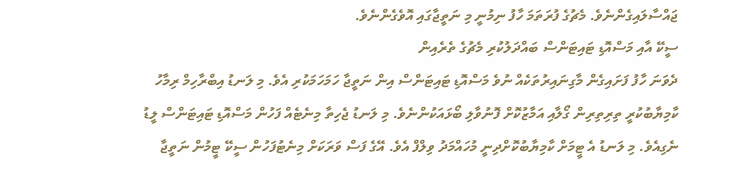ޖައްސާލައިގެންނެވެ. މެޗުގެ ފުރަތަމަ ހާފު ނިމުނީ މި ނަތީޖާގައި އޮވެގެންނެވެ.
ސީކޭ އާއި މަސްއޮޑި ޓައިޓަންސް ބައްދަލުކުރި މެޗުގެ ތެރެއިން
ދެވަނަ ހާފު ފަށައިގެން މާގިނައިރުތަކެއް ނުވެ މަސްއޮޑި ޓައިޓަންސް އިން ނަތީޖާ ހަމަހަމަކުރި އެވެ. މި ލަނޑު އިބްރާހިމް ރިމާހު ކާމިޔާބުކުރީ ތިރިތިރިން ގޯލާއި އަމާޒުކޮށް ފޮނުވާލި ބޯޅައަކުންނެވެ. މި ލަނޑު ޖެހިތާ މިނެޓެއް ފަހުން މަސްއޮޑި ޓައިޓަންސް ލީޑު ނެގިއެވެ. މި ލަނޑު އެ ޓީމަށް ކާމިޔާބުކޮށްދިނީ މުހައްމަދު ވިލްފް އެވެ. އޭގެ ފަސް ވަރަކަށް މިނެޓުފަހުން ސީކޭ ޓީމުން ނަތީޖާ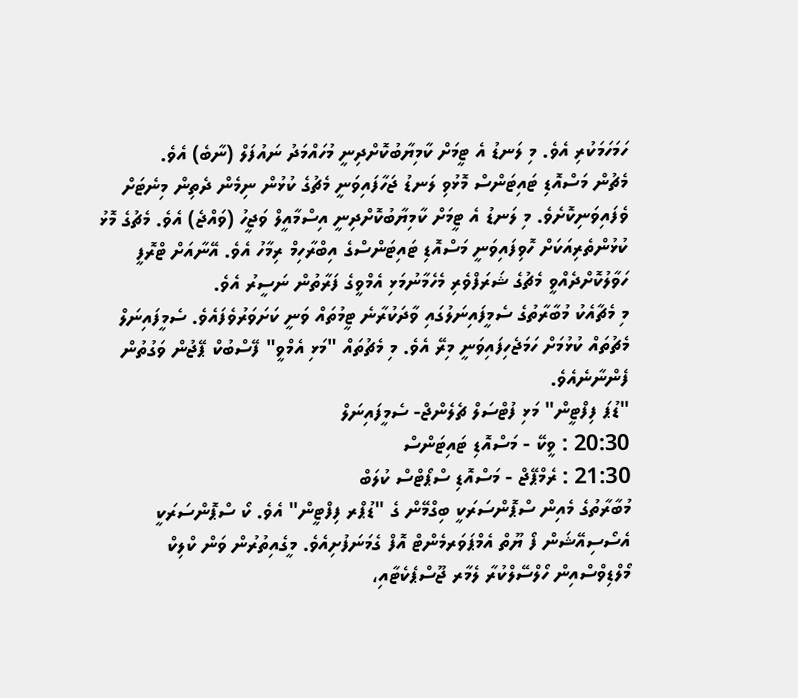ހަމަހަމަކުރި އެވެ. މި ލަނޑު އެ ޓީމަށް ކާމިޔާބުކޮށްދިނީ މުހައްމަދު ނައުފަލް (ނާބެ) އެވެ.
މެޗުން މަސްއޮޑި ޓައިޓަންސް މޮޅުވި ލަނޑު ޖަހާފައިވަނީ މެޗުގެ ކުޅުން ނިމެން ދެތިން މިނެޓަށް ވެފައިވަނިކޮށެވެ. މި ލަނޑު އެ ޓީމަށް ކާމިޔާބުކޮށްދިނީ އިސްމާއީލް ވަޖީހު (ވައްޖެ) އެވެ. މެޗުގެ މޮޅު ކުޅުންތެރިއަކަށް ހޮވިފައިވަނީ މަސްއޮޑި ޓައިޓަންސްގެ އިބްރާހިމް ރިމާހު އެވެ. އޭނާއަށް ޓްރޮފީ ހަވާލުކޮށްދެއްވީ މެޗުގެ ޝަރަފްވެރި މެހެމާނުމަޅި އެމްވީގެ ފަރާތުން ނަސީރު އެވެ.
މި މެޗާއެކު މުބާރާތުގެ ސެމީފައިނަލުގައި ވާދަކުރާނެ ޓީމުތައް ވަނީ ކަށަވަރުވެފައެވެ. ސެމީފައިނަލް މެޗުތައް ކުޅުމަށް ހަމަޖެހިފައިވަނީ މިރޭ އެވެ. މި މެޗުތައް "މަޅި އެމްވީ" ފޭސްބުކް ޕޭޖުން ވަގުތުން ފެންނާނެއެވެ.
"ޑުޕަ ފިފްޓީން" މަޅި ފުޓްސަލް ޗެލެންޖް- ސެމީފައިނަލް
20:30 : ވީކޭ - މަސްއޮޑި ޓައިޓަންސް
21:30 : ރެމްޕޭޖް - މަސްއޮޑި ސްޕޯޓްސް ކުލަބް
މުބާރާތުގެ މެއިން ސްޕޮންސަރަކީ ބިގްމޭން ގެ "ޑުޕްރ ފިފްޓީން" އެވެ. ކޯ ސްޕޮންސަރަކީ އެސޯސިއޭޝަން ފޯ ޔޫތް އެމްޕަވަރމެންޓް އޮފް ގެމަނަފުށިއެވެ. މީގެއިތުރުން ވަން ކްލިކް މޯލްޑިވްސްއިން ހޯލްސޭލްކުރާ ލެމާރ ޖޫސްޕެކެޓާއި،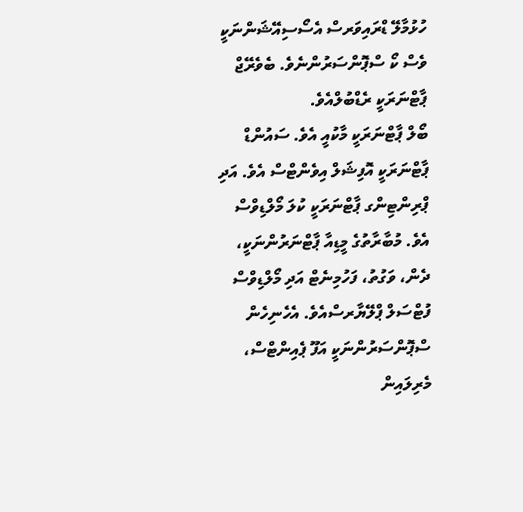ހުޅުމާލޭ ޑްރައިވަރސް އެސޯސިއޭޝަންނަކީ ވެސް ކޯ ސްޕޮންސަރުންނެވެ. ބެވެރޭޖް ޕާޓްނަރަކީ ރެޑްބުލްއެވެ.
ބޯލް ޕާޓްނަރަކީ މާކުއީ އެވެ. ސައުންޑް ޕާޓްނަރަކީ އޮފިޝަލް އިވެންޓްސް އެވެ. އަދި ޕްރިންޓިންގ ޕާޓްނަރަކީ ކުލަ މޯލްޑިވްސް އެވެ. މުބާރާތުގެ މީޑިއާ ޕާޓްނަރުންނަކީ، ދެން، ވަގުތު، ފަހުމިނެޓް އަދި މޯލްޑިވްސް ފުޓްސަލް ޕްލޭޔާރސްއެވެ. އެހެނިހެން ސްޕޮންސަރުންނަކީ އަފޫ ޕެއިންޓްސް، މެރިލައިން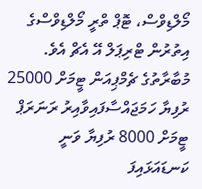މޯލްޑިވްސް، ޓޮޕް ތްރީ މޯލްޑިވްސްގެ އިތުރުން ޓްރިޕަލް އޭ އެޗް އެވެ.
މުބާރާތުގެ ޗެމްޕިއަން ޓީމަށް 25000 ރުފިޔާ ހަމަޖައްސާފައިވާއިރު ރަނަރަޕް ޓީމަށް 8000 ރުފިޔާ ވަނީ ކަނޑައަޅައިފަ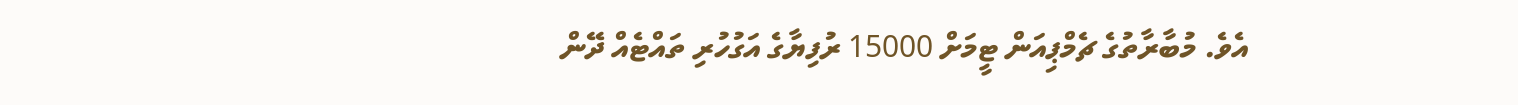އެވެ. މުބާރާތުގެ ޗެމްޕިއަން ޓީމަށް 15000 ރުފިޔާގެ އަގުހުރި ތައްޓެއް ދޭން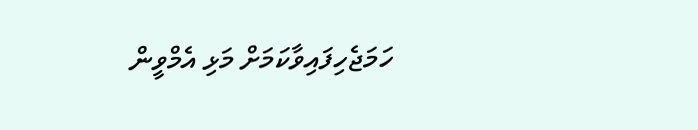ހަމަޖެހިފައިވާކަމަށް މަޅި އެމްވީން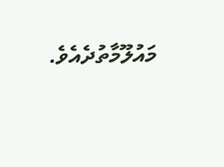މައުލޫމާތުދެއެވެ.